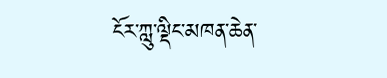ངོར་ཀླུ་ལྡིང་མཁན་ཆེན་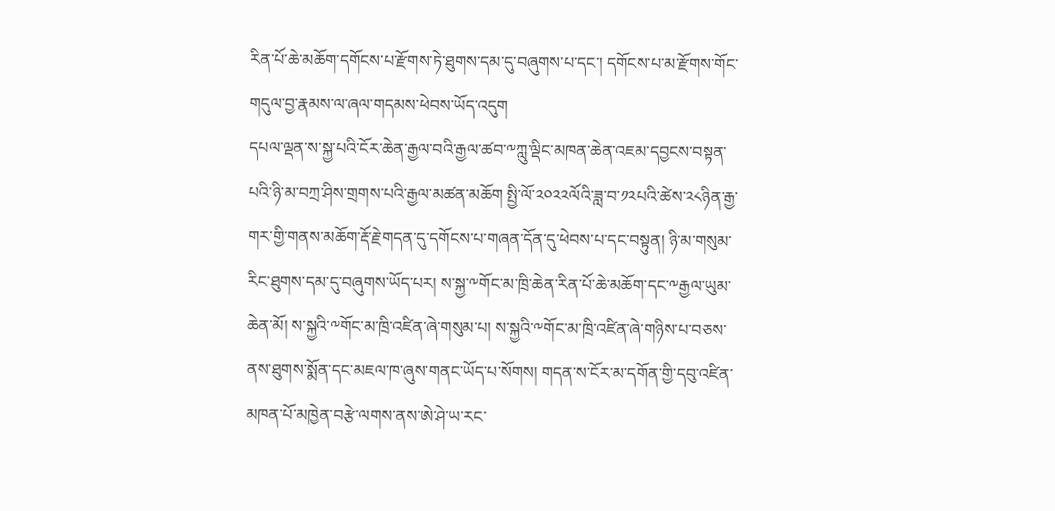རིན་པོ་ཆེ་མཆོག་དགོངས་པ་རྫོགས་ཏེ་ཐུགས་དམ་དུ་བཞུགས་པ་དང་། དགོངས་པ་མ་རྫོགས་གོང་གདུལ་བྱ་རྣམས་ལ་ཞལ་གདམས་ཕེབས་ཡོད་འདུག
དཔལ་ལྡན་ས་སྐྱ་པའི་ངོར་ཆེན་རྒྱལ་བའི་རྒྱལ་ཚབ་༸ཀླུ་ལྡིང་མཁན་ཆེན་འཇམ་དབྱངས་བསྟན་པའི་ཉི་མ་བཀྲ་ཤིས་གྲགས་པའི་རྒྱལ་མཚན་མཆོག སྤྱི་ལོ་༢༠༢༢ལོའི་ཟླ་བ་༡༢པའི་ཚེས་༢༨ཉིན་རྒྱ་གར་གྱི་གནས་མཆོག་རྡོ་རྗེ་གདན་དུ་དགོངས་པ་གཞན་དོན་དུ་ཕེབས་པ་དང་བསྟུན། ཉི་མ་གསུམ་རིང་ཐུགས་དམ་དུ་བཞུགས་ཡོད་པར། ས་སྐྱ་༸གོང་མ་ཁྲི་ཆེན་རིན་པོ་ཆེ་མཆོག་དང་༸རྒྱལ་ཡུམ་ཆེན་མོ། ས་སྐྱའི་༸གོང་མ་ཁྲི་འཛིན་ཞེ་གསུམ་པ། ས་སྐྱའི་༸གོང་མ་ཁྲི་འཛིན་ཞེ་གཉིས་པ་བཅས་ནས་ཐུགས་སྨོན་དང་མཇལ་ཁ་ཞུས་གནང་ཡོད་པ་སོགས། གདན་ས་ངོར་མ་དགོན་གྱི་དབུ་འཛིན་མཁན་པོ་མཁྱེན་བརྩེ་ལགས་ནས་ཨེ་ཤེ་ཡ་རང་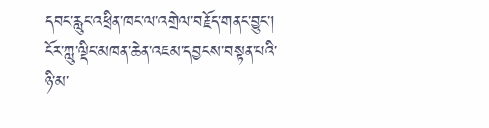དབང་རླུང་འཕྲིན་ཁང་ལ་འགྲེལ་བརྗོད་གནང་བྱུང་།
ངོར་ཀླུ་ལྡིང་མཁན་ཆེན་འཇམ་དབྱངས་བསྟན་པའི་ཉི་མ་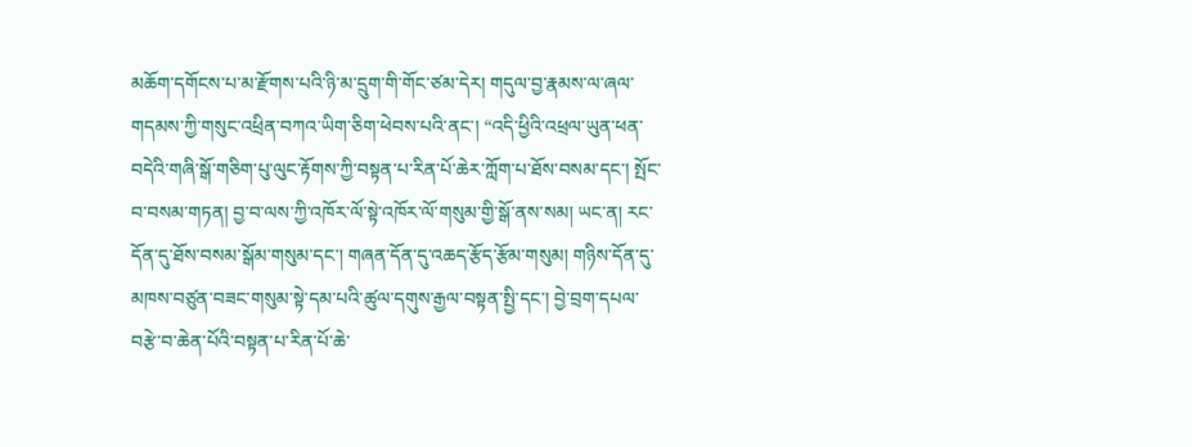མཆོག་དགོངས་པ་མ་རྫོགས་པའི་ཉི་མ་དྲུག་གི་གོང་ཙམ་དེར། གདུལ་བྱ་རྣམས་ལ་ཞལ་གདམས་ཀྱི་གསུང་འཕྲིན་བཀའ་ཡིག་ཅིག་ཕེབས་པའི་ནང་། “འདི་ཕྱིའི་འཕྲལ་ཡུན་ཕན་བདེའི་གཞི་སྒོ་གཅིག་པུ་ལུང་རྟོགས་ཀྱི་བསྟན་པ་རིན་པོ་ཆེར་ཀློག་པ་ཐོས་བསམ་དང་། སྤོང་བ་བསམ་གཏན། བྱ་བ་ལས་ཀྱི་འཁོར་ལོ་སྟེ་འཁོར་ལོ་གསུམ་གྱི་སྒོ་ནས་སམ། ཡང་ན། རང་དོན་དུ་ཐོས་བསམ་སྒོམ་གསུམ་དང་། གཞན་དོན་དུ་འཆད་རྩོད་རྩོམ་གསུམ། གཉིས་དོན་དུ་མཁས་བཙུན་བཟང་གསུམ་སྟེ་དམ་པའི་ཚུལ་དགུས་རྒྱལ་བསྟན་སྤྱི་དང་། བྱེ་བྲག་དཔལ་བརྩེ་བ་ཆེན་པོའི་བསྟན་པ་རིན་པོ་ཆེ་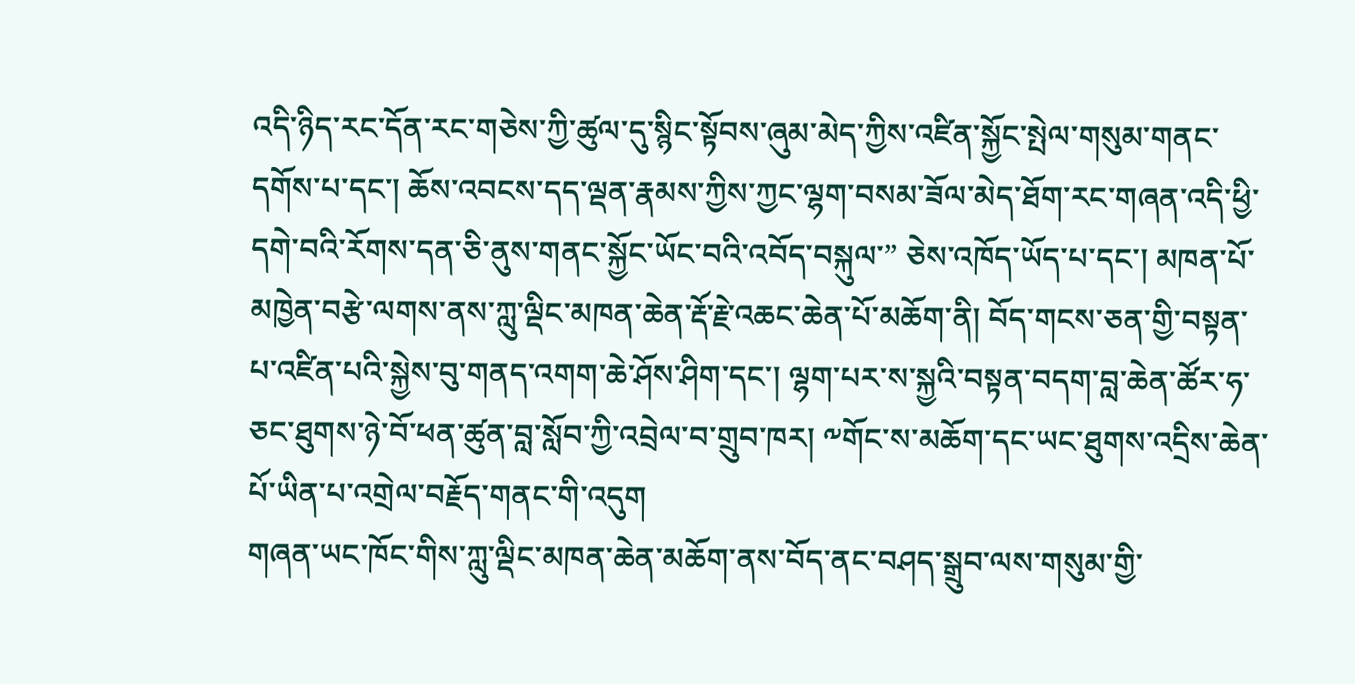འདི་ཉིད་རང་དོན་རང་གཅེས་ཀྱི་ཚུལ་དུ་སྙིང་སྟོབས་ཞུམ་མེད་ཀྱིས་འཛིན་སྐྱོང་སྤེལ་གསུམ་གནང་དགོས་པ་དང་། ཆོས་འབངས་དད་ལྡན་རྣམས་ཀྱིས་ཀྱང་ལྷག་བསམ་ཟོལ་མེད་ཐོག་རང་གཞན་འདི་ཕྱི་དགེ་བའི་རོགས་དན་ཅི་ནུས་གནང་སྐྱོང་ཡོང་བའི་འབོད་བསྐུལ་” ཅེས་འཁོད་ཡོད་པ་དང་། མཁན་པོ་མཁྱེན་བརྩེ་ལགས་ནས་ཀླུ་ལྡིང་མཁན་ཆེན་རྡོ་རྗེ་འཆང་ཆེན་པོ་མཆོག་ནི། བོད་གངས་ཅན་གྱི་བསྟན་པ་འཛིན་པའི་སྐྱེས་བུ་གནད་འགག་ཆེ་ཤོས་ཤིག་དང་། ལྷག་པར་ས་སྐྱའི་བསྟན་བདག་བླ་ཆེན་ཚོར་ཧ་ཅང་ཐུགས་ཉེ་བོ་ཕན་ཚུན་བླ་སློབ་ཀྱི་འབྲེལ་བ་གྲུབ་ཁར། ༸གོང་ས་མཆོག་དང་ཡང་ཐུགས་འདྲིས་ཆེན་པོ་ཡིན་པ་འགྲེལ་བརྗོད་གནང་གི་འདུག
གཞན་ཡང་ཁོང་གིས་ཀླུ་ལྡིང་མཁན་ཆེན་མཆོག་ནས་བོད་ནང་བཤད་སྒྲུབ་ལས་གསུམ་གྱི་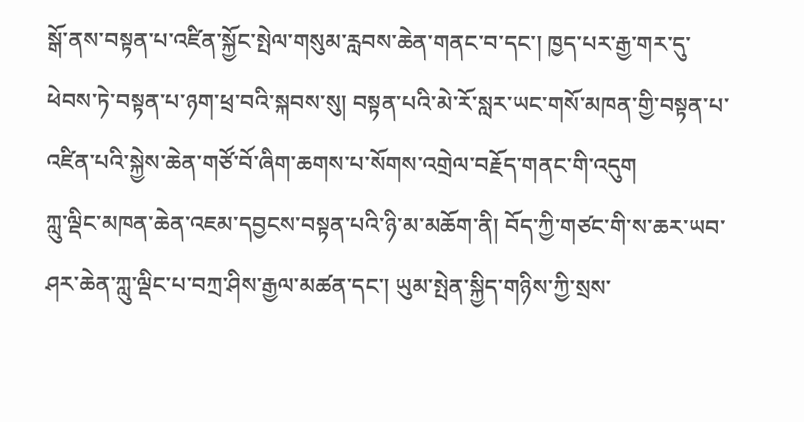སྒོ་ནས་བསྟན་པ་འཛིན་སྐྱོང་སྤེལ་གསུམ་རླབས་ཆེན་གནང་བ་དང་། ཁྱད་པར་རྒྱ་གར་དུ་ཕེབས་ཏེ་བསྟན་པ་ཉག་ཕྲ་བའི་སྐབས་སུ། བསྟན་པའི་མེ་རོ་སླར་ཡང་གསོ་མཁན་གྱི་བསྟན་པ་འཛིན་པའི་སྐྱེས་ཆེན་གཙོ་བོ་ཞིག་ཆགས་པ་སོགས་འགྲེལ་བརྗོད་གནང་གི་འདུག
ཀླུ་ལྡིང་མཁན་ཆེན་འཇམ་དབྱངས་བསྟན་པའི་ཉི་མ་མཆོག་ནི། བོད་ཀྱི་གཙང་གི་ས་ཆར་ཡབ་ཤར་ཆེན་ཀླུ་ལྡིང་པ་བཀྲ་ཤིས་རྒྱལ་མཚན་དང་། ཡུམ་སྤེན་སྐྱིད་གཉིས་ཀྱི་སྲས་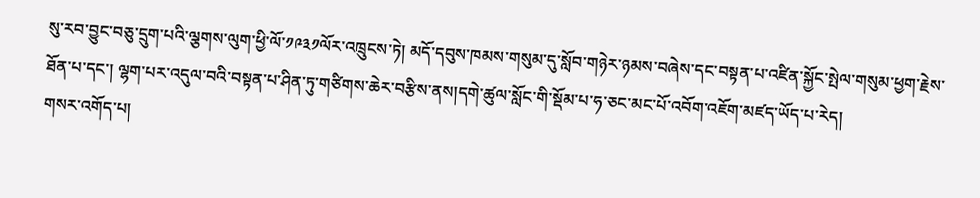སུ་རབ་བྱུང་བཅུ་དྲུག་པའི་ལྕགས་ལུག་ཕྱི་ལོ་༡༩༣༡ལོར་འཁྲུངས་ཏེ། མདོ་དབུས་ཁམས་གསུམ་དུ་སློབ་གཉེར་ཉམས་བཞེས་དང་བསྟན་པ་འཛིན་སྐྱོང་སྤེལ་གསུམ་ཕྱག་རྗེས་ཐོན་པ་དང་། ལྷག་པར་འདུལ་བའི་བསྟན་པ་ཤིན་ཏུ་གཙིགས་ཆེར་བརྩིས་ནས།དགེ་ཚུལ་སློང་གི་སྡོམ་པ་ཧ་ཅང་མང་པོ་འབོག་འཇོག་མཛད་ཡོད་པ་རེད།
གསར་འགོད་པ།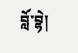བློ་བྷེ།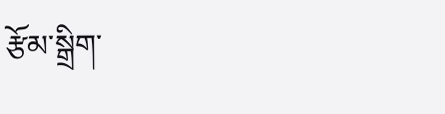རྩོམ་སྒྲིག་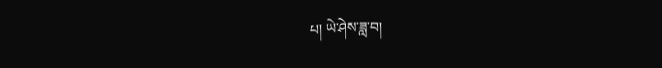པ། ཡེ་ཤེས་ཟླ་བ།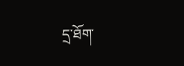དྲ་ཐོག་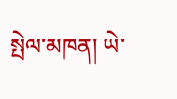སྤེལ་མཁན། ཡེ་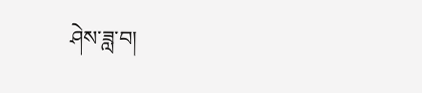ཤེས་ཟླ་བ།